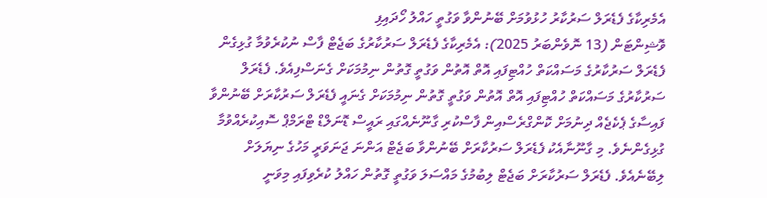އެމެރިކާގެ ފެޑެރަލް ސަރުކާރު ހުޅުވުމަށް ބޭނުންވާ ވަގުތީ ހައްލު ހޯދައިފި
ވޮޝިންޓަން (13 ނޮވެންބަރު 2025): އެމެރިކާގެ ފެޑެރަލް ސަރުކާރުގެ ބަޖެޓް ފާސް ނުކުރެވުމާ ގުޅިގެން ފެޑެރަލް ސަރުކާރުގެ މަސައްކަތް ހުއްޓިފައި އޮތް އޮތުން ވަގުތީ ގޮތުން ނިމުމަކަށް ގެނަސްފިއެވެ. ފެޑެރަލް ސަރުކާރުގެ މަސައްކަތް ހުއްޓިފައި އޮތް އޮތުން ވަގުތީ ގޮތުން ނިމުމަކަށް ގެނައީ ފެޑެރަލް ސަރުކާރަށް ބޭނުންވާ ފައިސާގެ ޕެކެޖެއް ދިނުމަށް ކޮންގްރެސްއިން ފާސްކުރި ގާނޫނެއްގައި ރައީސް ޑޮނަލްޑް ޓްރަމްޕް ސޮއިކުރެއްވުމާ ގުޅިގެންނެވެ. މި ގާނޫނާއެކު ފެޑެރަލް ސަރުކާރަށް ބޭނުންވާ ބަޖެޓް އަންނަ ޖަނަވަރީ މަހުގެ ނިޔަލަށް ލިބޭނެއެވެ. ފެޑެރަލް ސަރުކާރަށް ބަޖެޓް ލިބުމުގެ މައްސަލަ ވަގުތީ ގޮތުން ހައްލު ކުރެވިފައި މިވަނީ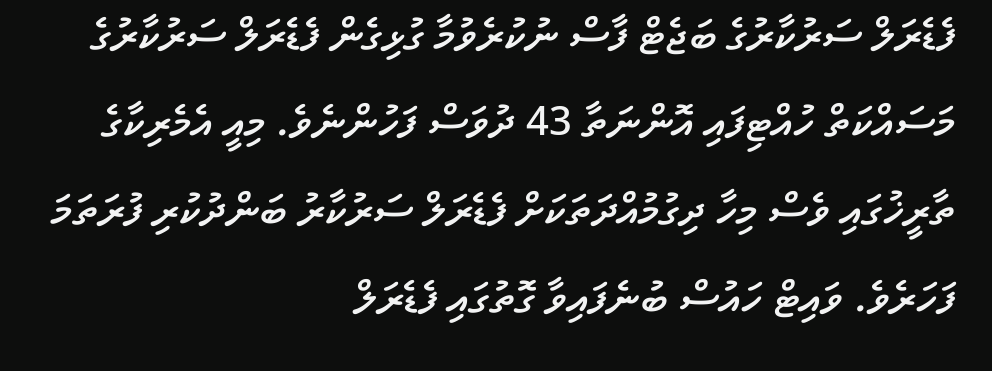ފެޑެރަލް ސަރުކާރުގެ ބަޖެޓް ފާސް ނުކުރެވުމާ ގުޅިގެން ފެޑެރަލް ސަރުކާރުގެ މަސައްކަތް ހުއްޓިފައި އޮންނަތާ 43 ދުވަސް ފަހުންނެވެ. މިއީ އެމެރިކާގެ ތާރީޚުގައި ވެސް މިހާ ދިގުމުއްދަތަކަށް ފެޑެރަލް ސަރުކާރު ބަންދުކުރި ފުރަތަމަ ފަހަރެވެ. ވައިޓް ހައުސް ބުނެފައިވާ ގޮތުގައި ފެޑެރަލް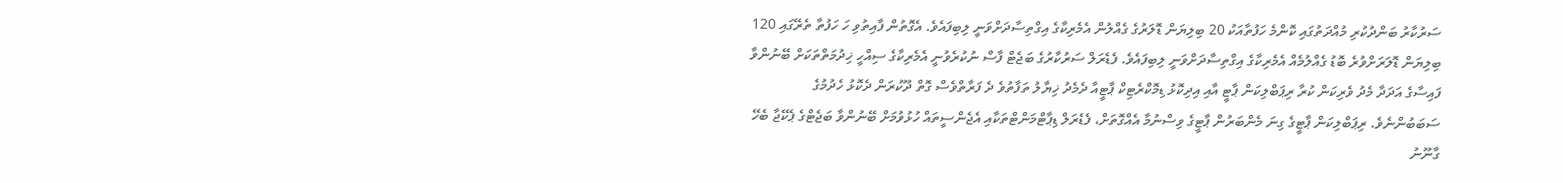ސަރުކާރު ބަންދުކުރި މުއްދަތުގައި ކޮންމެ ހަފުތާއަކު 20 ބިލިޔަން ޑޮލަރުގެ ގެއްލުން އެމެރިކާގެ އިގްތިސާދަށްވަނީ ލިބިފައެވެ. އެގޮތުން ފާއިތުވި ހަ ހަފުތާ ތެރޭގައި 120 ބިލިޔަން ޑޮލަރަށްވުރެ ބޮޑު ގެއްލުމެއް އެމެރިކާގެ އިގްތިސާދަށްވަނީ ލިބިފައެވެ. ފެޑެރަލް ސަރުކާރުގެ ބަޖެޓް ފާސް ނުކުރެވުނީ އެމެރިކާގެ ސިއްހީ ޚިދުމަތްތަކަށް ބޭނުންވާ ފައިސާގެ އަދަދާ މެދު ވެރިކަން ކުރާ ރިޕަބްލިކަން ޕާޓީ އާއި އިދިކޮޅު ޑިމޮކްރެޓިކް ޕާޓީއާ ދެމެދު ޚިޔާލު ތަފާތުވެ ދެ ފަރާތްވެސް ގޮތް ދޫކުރަން ދެކޮޅު ހެދުމުގެ ސަބަބުންނެވެ. ރިޕަބްލިކަން ޕާޓީގެ ގިނަ މެންބަރުން ޕާޓީގެ ވިސްނުމާ އެއްގޮތަށް، ފެޑެރަލް ޑިޕާޓްމަންޓްތަކާއި އެޖެންސީތައް ހުޅުވުމަށް ބޭނުންވާ ބަޖެޓްގެ ޕެކޭޖާ ބެހޭ ގާނޫނު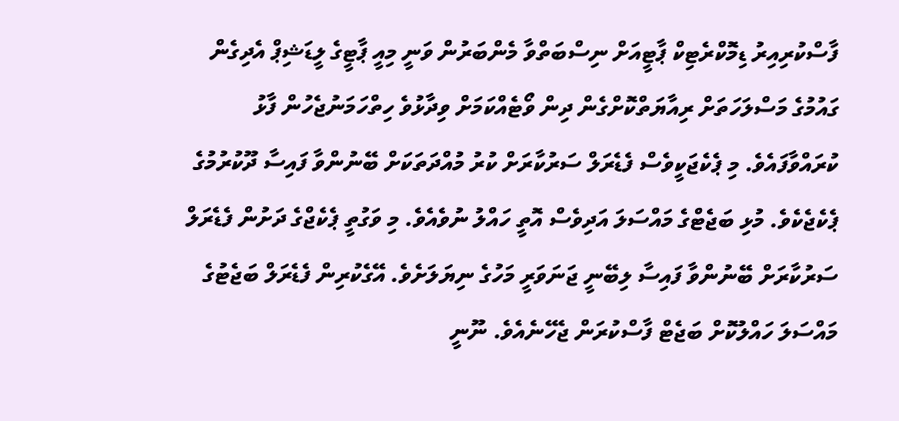ފާސްކުރިއިރު ޑިމޮކްރެޓިކް ޕާޓީއަށް ނިސްބަތްވާ މެންބަރުން ވަނީ މިއީ ޕާޓީގެ ލީޑަޝިޕް އެދިގެން ގައުމުގެ މަސްލަހަތަށް ރިއާޔަތްކޮށްގެން ދިން ވޯޓެއްކަމަށް ވިދާޅުވެ ހިތްހަމަނުޖެހުން ފާޅު ކުރައްވާފައެވެ. މި ޕެކެޖަކީވެސް ފެޑެރަލް ސަރުކާރަށް ކުރު މުއްދަތަކަށް ބޭނުންވާ ފައިސާ ދޫކުރުމުގެ ޕެކެޖެކެވެ. މުޅި ބަޖެޓްގެ މައްސަލަ އަދިވެސް އޮތީ ހައްލު ނުވެއެވެ. މި ވަގުތީ ޕެކެޖްގެ ދަށުން ފެޑެރަލް ސަރުކާރަށް ބޭނުންވާ ފައިސާ ލިބޭނީ ޖަނަވަރީ މަހުގެ ނިޔަލަށެވެ. އޭގެކުރިން ފެޑެރަލް ބަޖެޓުގެ މައްސަލަ ހައްލުކޮށް ބަޖެޓް ފާސްކުރަން ޖެހޭނެއެވެ. ނޫނީ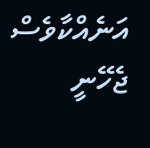އަނެއްކާވެސް ޖެހޭނީ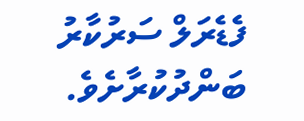ފެޑެރަލް ސަރުކާރު ބަންދުކުރާށެވެ.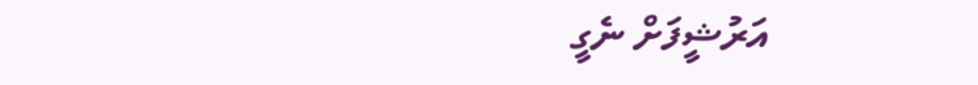އަރުޝީފަށް ނެގީ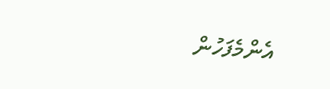އެންމެފަހުން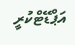އަޕްޑޭޓްކުރީ